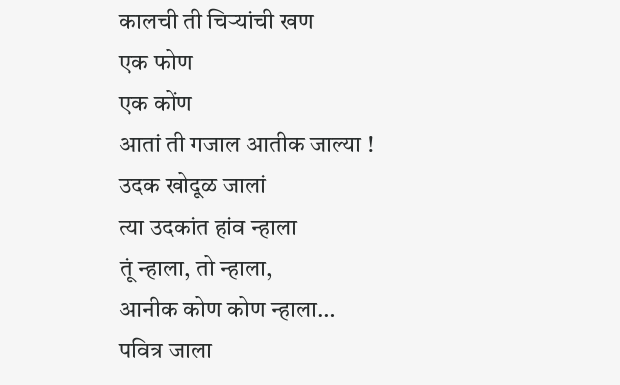कालची ती चिऱ्यांची खण
एक फोण
एक कोंण
आतां ती गजाल आतीक जाल्या !
उदक खोदूळ जालां
त्या उदकांत हांव न्हाला
तूं न्हाला, तो न्हाला,
आनीक कोण कोण न्हाला…
पवित्र जाला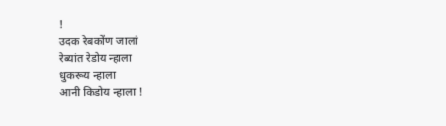!
उदक रेबकोंण जालां
रेब्यांत रेडोय न्हाला
धुकरूय न्हाला
आनी किडोय न्हाला !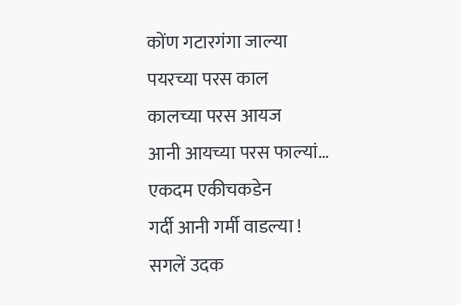कोंण गटारगंगा जाल्या
पयरच्या परस काल
कालच्या परस आयज
आनी आयच्या परस फाल्यां…
एकदम एकीचकडेन
गर्दी आनी गर्मी वाडल्या !
सगलें उदक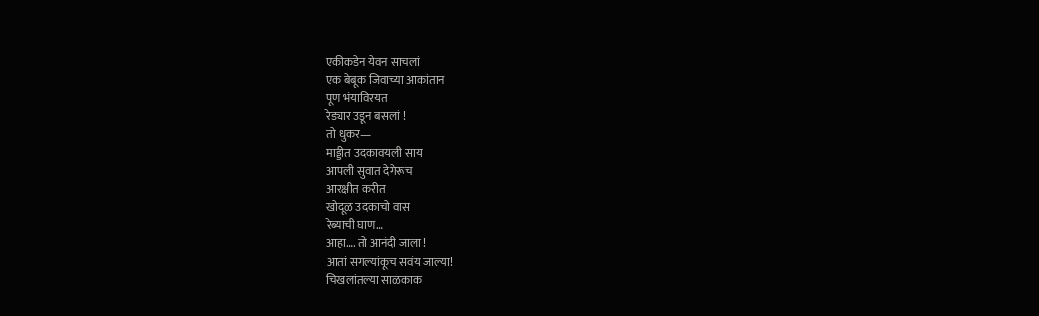एकीकडेन येवन साचलां
एक बेबूक जिवाच्या आकांतान
पूण भंयाविरयत
रेड्यार उडून बसलां !
तो धुकर—
माड्डीत उदकावयली साय
आपली सुवात देगेरूच
आरक्षीत करीत
खोदूळ उदकाचो वास
रेब्याची घाण…
आहा…. तो आनंदी जाला !
आतां सगल्यांकूच सवंय जाल्या!
चिखलांतल्या साळकाक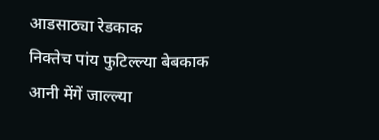आडसाठ्या रेडकाक
निक्तेच पांय फुटिल्ल्या बेबकाक
आनी मेंगें जाल्ल्या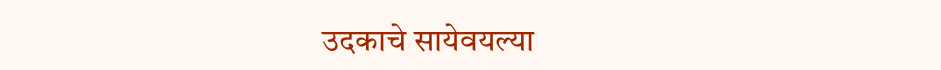उदकाचे सायेवयल्या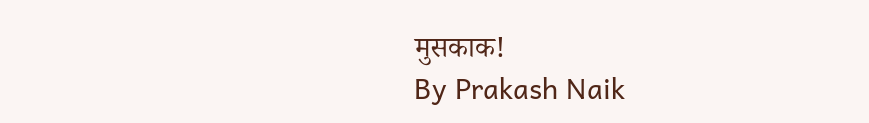मुसकाक!
By Prakash Naik